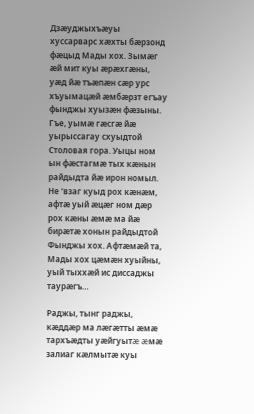Дзæуджыхъæуы хуссарварс хæхты бæрзонд фæцыд Мады хох. Зымæг æй мит куы æрæхгæны, уæд йæ тъæпæн сæр урс хъуымацæй æмбæрзт егъау фынджы хуызæн фæзыны. Гъе, уымæ гæсгæ йæ уырыссагау схуыдтой Столовая гора. Уыцы ном ын фæстагмæ тых кæнын райдыдта йæ ирон номыл. Не ‘взаг куыд рох кæнæм, афтæ уый æцæг ном дæр рох кæны æмæ ма йæ бирæтæ хонын райдыдтой Фынджы хох. Афтæмæй та, Мады хох цæмæн хуыйны, уый тыххæй ис диссаджы таурæгъ…

Раджы, тынг раджы, кæддæр ма лæгæтты æмæ тархъæдты уæйгуытæ æмæ залиаг кæлмытæ куы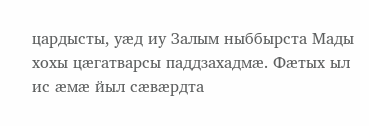цардысты, уæд иу Залым ныббырста Мады хохы цæгатварсы паддзахадмæ. Фæтых ыл ис æмæ йыл сæвæрдта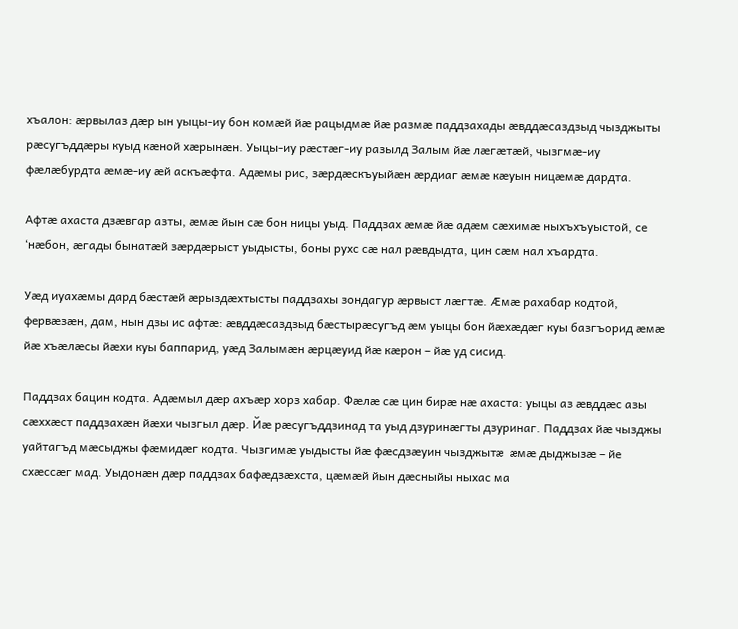хъалон: æрвылаз дæр ын уыцы-иу бон комæй йæ рацыдмæ йæ размæ паддзахады æвддæсаздзыд чызджыты рæсугъддæры куыд кæной хæрынæн. Уыцы-иу рæстæг-иу разылд Залым йæ лæгæтæй, чызгмæ-иу фæлæбурдта æмæ-иу æй аскъæфта. Адæмы рис, зæрдæскъуыйæн æрдиаг æмæ кæуын ницæмæ дардта.

Афтæ ахаста дзæвгар азты, æмæ йын сæ бон ницы уыд. Паддзах æмæ йæ адæм сæхимæ ныхъхъуыстой, се ‘нæбон, æгады бынатæй зæрдæрыст уыдысты, боны рухс сæ нал рæвдыдта, цин сæм нал хъардта.

Уæд иуахæмы дард бæстæй æрыздæхтысты паддзахы зондагур æрвыст лæгтæ. Æмæ рахабар кодтой, фервæзæн, дам, нын дзы ис афтæ: æвддæсаздзыд бæстырæсугъд æм уыцы бон йæхæдæг куы базгъорид æмæ йæ хъæлæсы йæхи куы баппарид, уæд Залымæн æрцæуид йæ кæрон – йæ уд сисид.

Паддзах бацин кодта. Адæмыл дæр ахъæр хорз хабар. Фæлæ сæ цин бирæ нæ ахаста: уыцы аз æвддæс азы сæххæст паддзахæн йæхи чызгыл дæр. Йæ рæсугъддзинад та уыд дзуринæгты дзуринаг. Паддзах йæ чызджы уайтагъд мæсыджы фæмидæг кодта. Чызгимæ уыдысты йæ фæсдзæуин чызджытæ æмæ дыджызæ – йе схæссæг мад. Уыдонæн дæр паддзах бафæдзæхста, цæмæй йын дæсныйы ныхас ма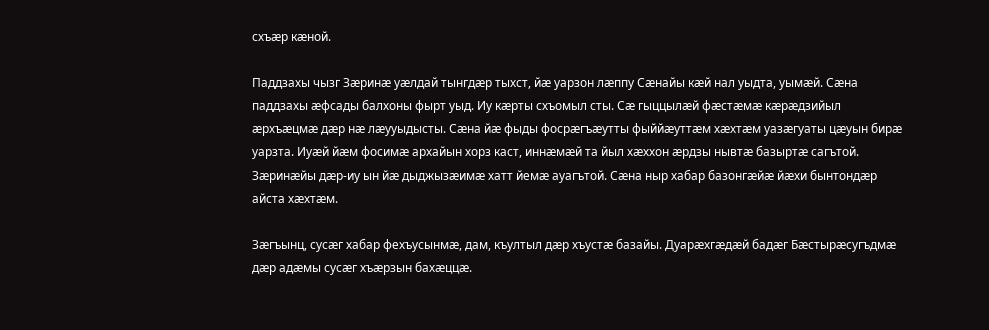схъæр кæной.

Паддзахы чызг Зæринæ уæлдай тынгдæр тыхст, йæ уарзон лæппу Сæнайы кæй нал уыдта, уымæй. Сæна паддзахы æфсады балхоны фырт уыд. Иу кæрты схъомыл сты. Сæ гыццылæй фæстæмæ кæрæдзийыл æрхъæцмæ дæр нæ лæууыдысты. Сæна йæ фыды фосрæгъæутты фыййæуттæм хæхтæм уазæгуаты цæуын бирæ уарзта. Иуæй йæм фосимæ архайын хорз каст, иннæмæй та йыл хæххон æрдзы нывтæ базыртæ сагътой. Зæринæйы дæр-иу ын йæ дыджызæимæ хатт йемæ ауагътой. Сæна ныр хабар базонгæйæ йæхи бынтондæр айста хæхтæм.

Зæгъынц, сусæг хабар фехъусынмæ, дам, къултыл дæр хъустæ базайы. Дуарæхгæдæй бадæг Бæстырæсугъдмæ дæр адæмы сусæг хъæрзын бахæццæ.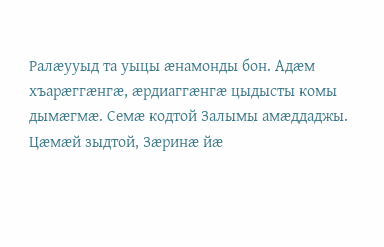Ралæууыд та уыцы æнамонды бон. Адæм хъарæггæнгæ, æрдиаггæнгæ цыдысты комы дымæгмæ. Семæ кодтой Залымы амæддаджы. Цæмæй зыдтой, Зæринæ йæ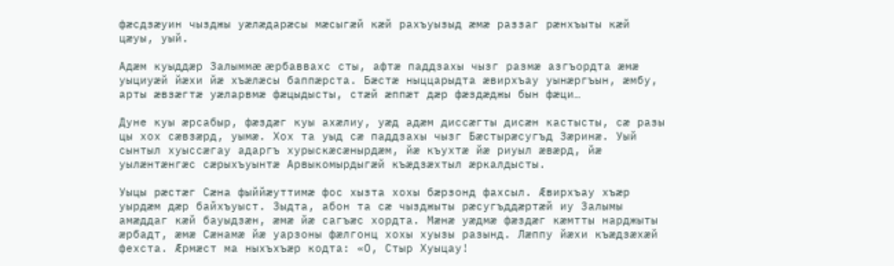фæсдзæуин чызджы уæлæдарæсы мæсыгæй кæй рахъуызыд æмæ раззаг рæнхъыты кæй цæуы, уый.

Адæм куыддæр Залыммæ æрбаввахс сты, афтæ паддзахы чызг размæ азгъордта æмæ уыциуæй йæхи йæ хъæлæсы баппæрста. Бæстæ ныццарыдта æвирхъау уынæргъын, æмбу, арты æвзæгтæ уæларвмæ фæцыдысты, стæй æппæт дæр фæздæджы бын фæци…

Дуне куы æрсабыр, фæздæг куы ахæлиу, уæд адæм диссæгты дисæн кастысты, сæ разы цы хох сæвзæрд, уымæ. Хох та уыд сæ паддзахы чызг Бæстырæсугъд Зæринæ. Уый сынтыл хуыссæгау адаргъ хурыскæсæнырдæм, йæ къухтæ йæ риуыл æвæрд, йæ уылæнтæнгæс сæрыхъуынтæ Арвыкомырдыгæй къæдзæхтыл æркалдысты.

Уыцы рæстæг Сæна фыййæуттимæ фос хызта хохы бæрзонд фахсыл. Æвирхъау хъæр уырдæм дæр байхъуыст. Зыдта, абон та сæ чызджыты рæсугъддæртæй иу Залымы амæддаг кæй бауыдзæн, æмæ йæ сагъæс хордта. Мæнæ уæдмæ фæздæг кæмтты нарджыты æрбадт, æмæ Сæнамæ йæ уарзоны фæлгонц хохы хуызы разынд. Лæппу йæхи къæдзæхæй фехста. Æрмæст ма ныхъхъæр кодта: «О, Стыр Хуыцау!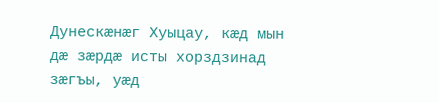Дунескæнæг Хуыцау, кæд мын дæ зæрдæ исты хорздзинад зæгъы, уæд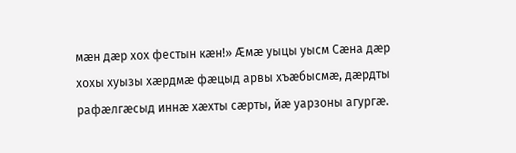мæн дæр хох фестын кæн!» Æмæ уыцы уысм Сæна дæр хохы хуызы хæрдмæ фæцыд арвы хъæбысмæ, дæрдты рафæлгæсыд иннæ хæхты сæрты, йæ уарзоны агургæ.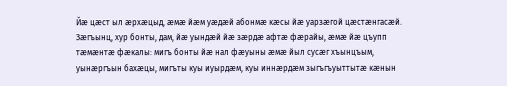Йæ цæст ыл æрхæцыд, æмæ йæм уæдæй абонмæ кæсы йæ уарзæгой цæстæнгасæй. Зæгъынц, хур бонты, дам, йæ уындæй йæ зæрдæ афтæ фæрайы, æмæ йæ цъупп тæмæнтæ фæкалы: мигъ бонты йæ нал фæуыны æмæ йыл сусæг хъынцъым, уынæргъын бахæцы, мигъты куы иуырдæм, куы иннæрдæм зыгъгъуыттытæ кæнын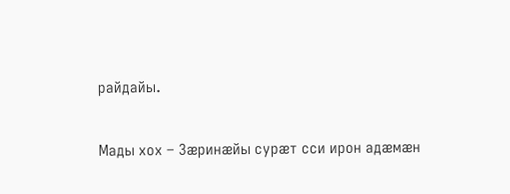райдайы.

Мады хох – Зæринæйы сурæт сси ирон адæмæн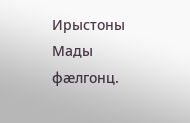Ирыстоны Мады фæлгонц.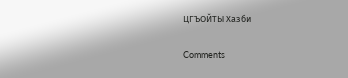ЦГЪОЙТЫ Хазби

Comments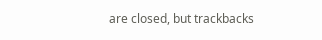are closed, but trackbacks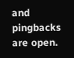and pingbacks are open.